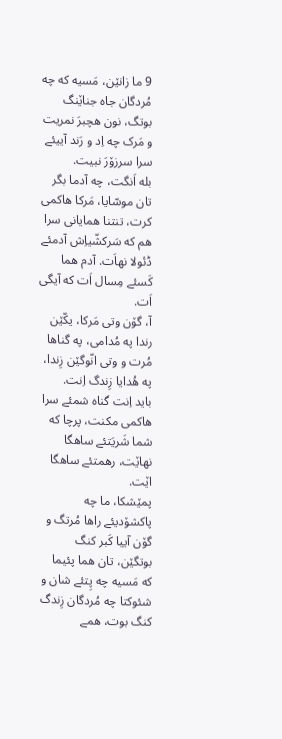9 ما زانێن، مَسیه که چه مُردگان جاه جناێنگ بوتگ، نون هچبرَ نمریت و مَرک چه اِد و رَند آییئے سرا سرزۆرَ نبیت.
بله اَنگت، چه آدما بگر تان موسّایا، مَرکا هاکمی کرت، تنتنا همایانی سرا هم که سَرکشّیاِش آدمئے ڈئولا نهاَت. آدم هما کَسئے مِسال اَت که آیگی اَت.
آ، گۆن وتی مَرکا، یکّێن رندا په مُدامی، په گناها مُرت و وتی انّوگێن زِندا، په هُدایا زِندگ اِنت.
باید اِنت گناه شمئے سرا هاکمی مکنت، پرچا که شما شَریَتئے ساهگا نهاێت، رهمتئے ساهگا اێت.
پمێشکا، ما چه پاکشۆدیئے راها مُرتگ و گۆن آییا کَبر کنگ بوتگێن، تان هما پئیما که مَسیه چه پِتئے شان و شئوکتا چه مُردگان زِندگ کنگ بوت، همے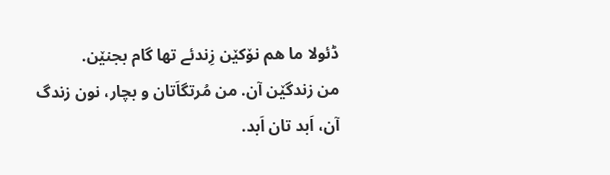ڈئولا ما هم نۆکێن زِندئے تها گام بجنێن.
من زندگێن آن. من مُرتگاَتان و بچار، نون زندگ آن، اَبد تان اَبد.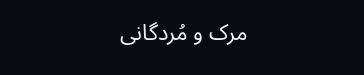مرک و مُردگانی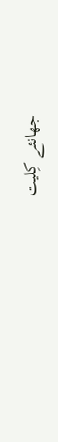جهانئے کِلیت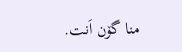منا گۆن اَنت.